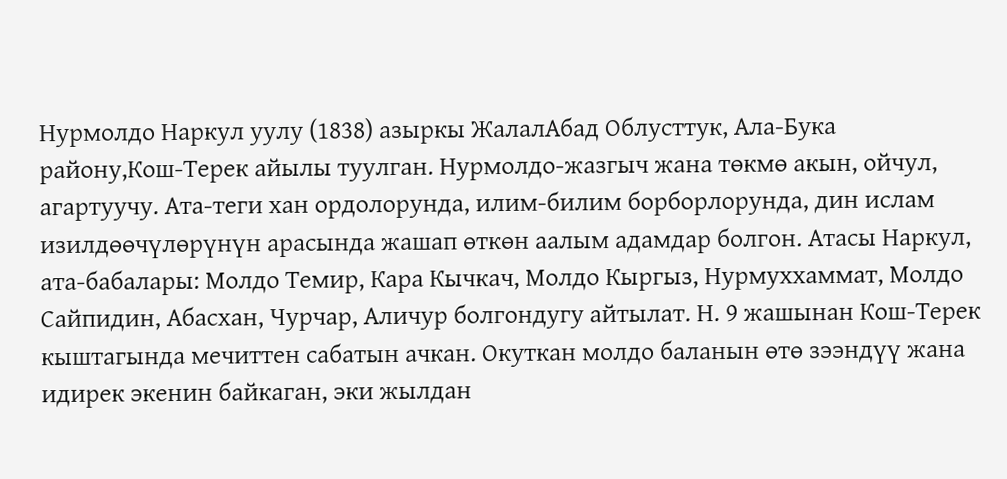Нурмолдо Наркул уулу (1838) азыркы ЖалалАбад Облусттук, Ала-Бука району,Кош-Терек айылы туулган. Нурмолдо-жазгыч жана төкмө акын, ойчул, агартуучу. Ата-теги хан ордолорунда, илим-билим борборлорунда, дин ислам изилдөөчүлөрүнүн арасында жашап өткөн аалым адамдар болгон. Атасы Наркул, ата-бабалары: Молдо Темир, Кара Кычкач, Молдо Кыргыз, Нурмуххаммат, Молдо Сайпидин, Абасхан, Чурчар, Аличур болгондугу айтылат. Н. 9 жашынан Кош-Терек кыштагында мечиттен сабатын ачкан. Окуткан молдо баланын өтө зээндүү жана идирек экенин байкаган, эки жылдан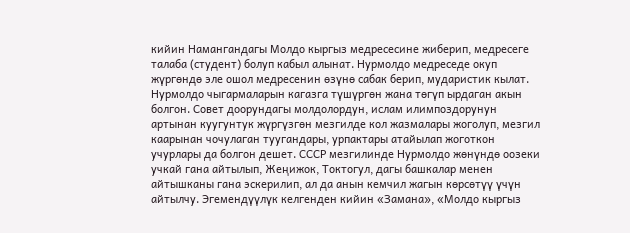кийин Намангандагы Молдо кыргыз медресесине жиберип, медресеге талаба (студент) болуп кабыл алынат. Нурмолдо медреседе окуп жүргөндө эле ошол медресенин өзүнө сабак берип, мударистик кылат. Нурмолдо чыгармаларын кагазга түшүргөн жана төгүп ырдаган акын болгон. Совет доорундагы молдолордун, ислам илимпоздорунун артынан куугунтук жүргүзгөн мезгилде кол жазмалары жоголуп, мезгил каарынан чочулаган туугандары, урпактары атайылап жоготкон учурлары да болгон дешет. СССР мезгилинде Нурмолдо жөнүндө оозеки учкай гана айтылып, Жеңижок, Токтогул, дагы башкалар менен айтышканы гана эскерилип, ал да анын кемчил жагын көрсөтүү үчүн айтылчу. Эгемендүүлүк келгенден кийин «Замана», «Молдо кыргыз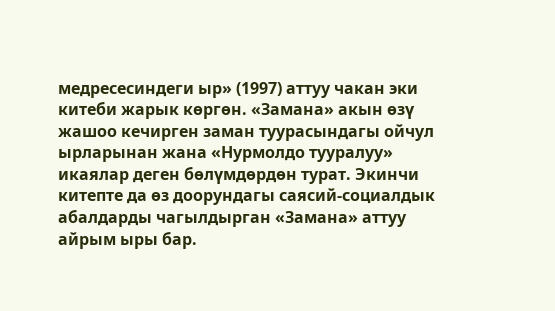медресесиндеги ыр» (1997) аттуу чакан эки китеби жарык көргөн. «Замана» акын өзү жашоо кечирген заман туурасындагы ойчул ырларынан жана «Нурмолдо тууралуу» икаялар деген бөлүмдөрдөн турат. Экинчи китепте да өз доорундагы саясий-социалдык абалдарды чагылдырган «Замана» аттуу айрым ыры бар.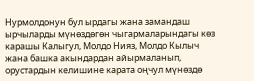Нурмолдонун бул ырдагы жана замандаш ырчыларды мүнөздөгөн чыгармаларындагы көз карашы Калыгул, Молдо Нияз, Молдо Кылыч жана башка акындардан айырмаланып, орустардын келишине карата оңчул мүнөздө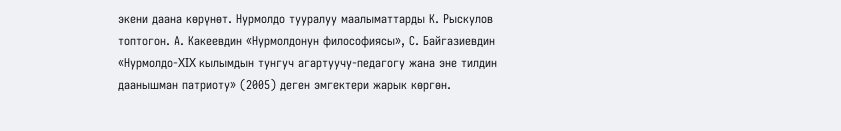экени даана көрүнөт. Нурмолдо тууралуу маалыматтарды К. Рыскулов топтогон. А. Какеевдин «Нурмолдонун философиясы», С. Байгазиевдин «Нурмолдо-XIX кылымдын тунгуч агартуучу-педагогу жана эне тилдин даанышман патриоту» (2005) деген эмгектери жарык көргөн.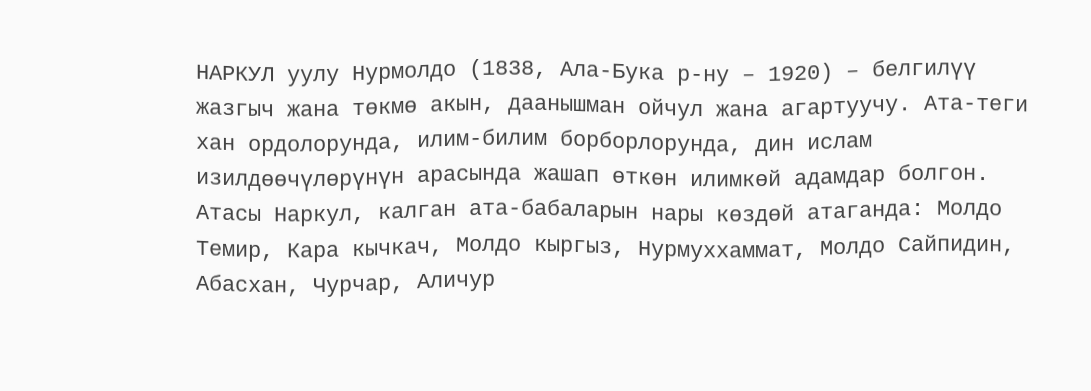НАРКУЛ уулу Нурмолдо (1838, Ала-Бука р-ну – 1920) – белгилүү жазгыч жана төкмө акын, даанышман ойчул жана агартуучу. Ата-теги хан ордолорунда, илим-билим борборлорунда, дин ислам изилдөөчүлөрүнүн арасында жашап өткөн илимкөй адамдар болгон. Атасы Наркул, калган ата-бабаларын нары көздөй атаганда: Молдо Темир, Кара кычкач, Молдо кыргыз, Нурмуххаммат, Молдо Сайпидин, Абасхан, Чурчар, Аличур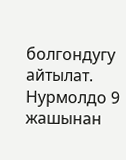болгондугу айтылат. Нурмолдо 9 жашынан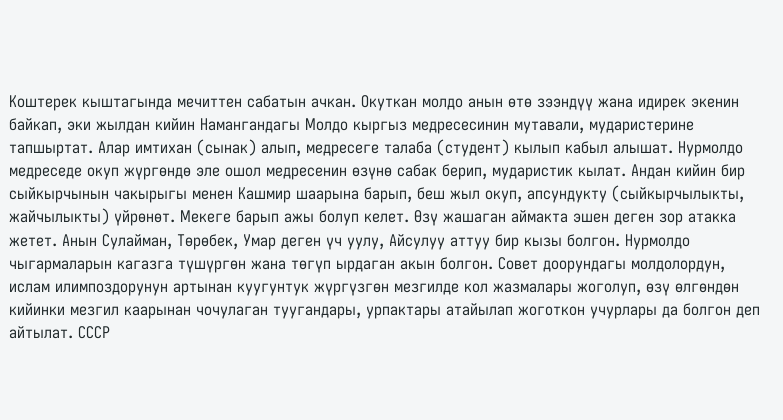Коштерек кыштагында мечиттен сабатын ачкан. Окуткан молдо анын өтө зээндүү жана идирек экенин байкап, эки жылдан кийин Намангандагы Молдо кыргыз медресесинин мутавали, мударистерине тапшыртат. Алар имтихан (сынак) алып, медресеге талаба (студент) кылып кабыл алышат. Нурмолдо медреседе окуп жүргөндө эле ошол медресенин өзүнө сабак берип, мударистик кылат. Андан кийин бир сыйкырчынын чакырыгы менен Кашмир шаарына барып, беш жыл окуп, апсундукту (сыйкырчылыкты, жайчылыкты) үйрөнөт. Мекеге барып ажы болуп келет. Өзү жашаган аймакта эшен деген зор атакка жетет. Анын Сулайман, Төрөбек, Умар деген үч уулу, Айсулуу аттуу бир кызы болгон. Нурмолдо чыгармаларын кагазга түшүргөн жана төгүп ырдаган акын болгон. Совет доорундагы молдолордун, ислам илимпоздорунун артынан куугунтук жүргүзгөн мезгилде кол жазмалары жоголуп, өзү өлгөндөн кийинки мезгил каарынан чочулаган туугандары, урпактары атайылап жоготкон учурлары да болгон деп айтылат. СССР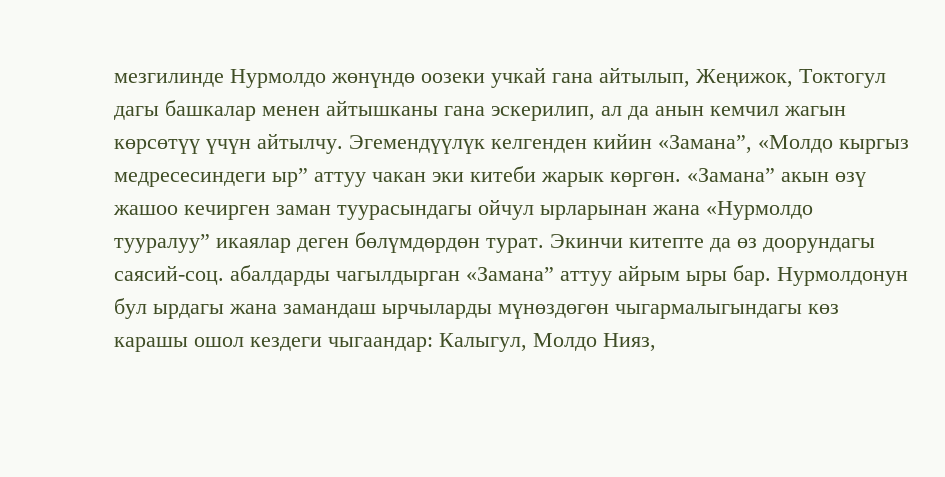мезгилинде Нурмолдо жөнүндө оозеки учкай гана айтылып, Жеңижок, Токтогул дагы башкалар менен айтышканы гана эскерилип, ал да анын кемчил жагын көрсөтүү үчүн айтылчу. Эгемендүүлүк келгенден кийин «Замана”, «Молдо кыргыз медресесиндеги ыр” аттуу чакан эки китеби жарык көргөн. «Замана” акын өзү жашоо кечирген заман туурасындагы ойчул ырларынан жана «Нурмолдо тууралуу” икаялар деген бөлүмдөрдөн турат. Экинчи китепте да өз доорундагы саясий-соц. абалдарды чагылдырган «Замана” аттуу айрым ыры бар. Нурмолдонун бул ырдагы жана замандаш ырчыларды мүнөздөгөн чыгармалыгындагы көз карашы ошол кездеги чыгаандар: Калыгул, Молдо Нияз,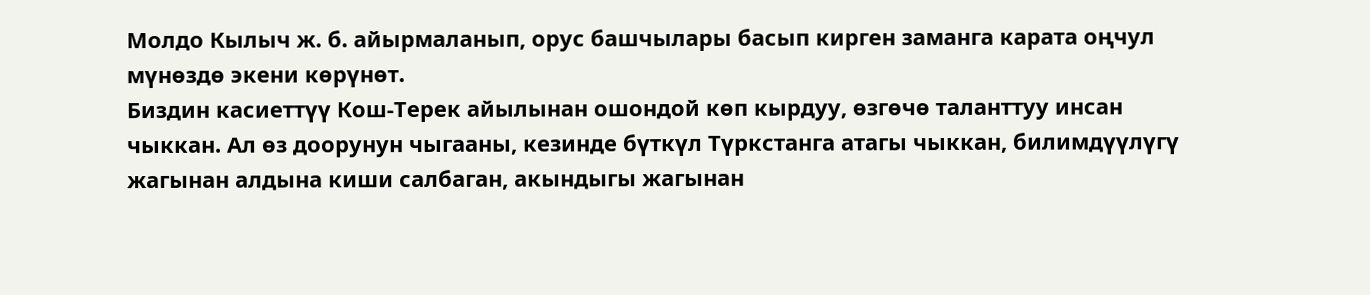Молдо Кылыч ж. б. айырмаланып, орус башчылары басып кирген заманга карата оңчул мүнөздө экени көрүнөт.
Биздин касиеттүү Кош-Терек айылынан ошондой көп кырдуу, өзгөчө таланттуу инсан чыккан. Ал өз доорунун чыгааны, кезинде бүткүл Түркстанга атагы чыккан, билимдүүлүгү жагынан алдына киши салбаган, акындыгы жагынан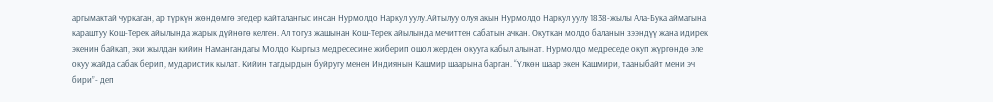аргымактай чуркаган, ар түркүн жөндөмгө эгедер кайталангыс инсан Нурмолдо Наркул уулу.Айтылуу олуя акын Нурмолдо Наркул уулу 1838-жылы Ала-Бука аймагына караштуу Кош-Терек айылында жарык дүйнөгө келген. Ал тогуз жашынан Кош-Терек айылында мечиттен сабатын ачкан. Окуткан молдо баланын зээндүү жана идирек экенин байкап, эки жылдан кийин Намангандагы Молдо Кыргыз медресесине жиберип ошол жерден окууга кабыл алынат. Нурмолдо медреседе окуп жүргөндө эле окуу жайда сабак берип, мударистик кылат. Кийин тагдырдын буйругу менен Индиянын Кашмир шаарына барган. “Үлкөн шаар экен Кашмири, тааныбайт мени эч бири”- деп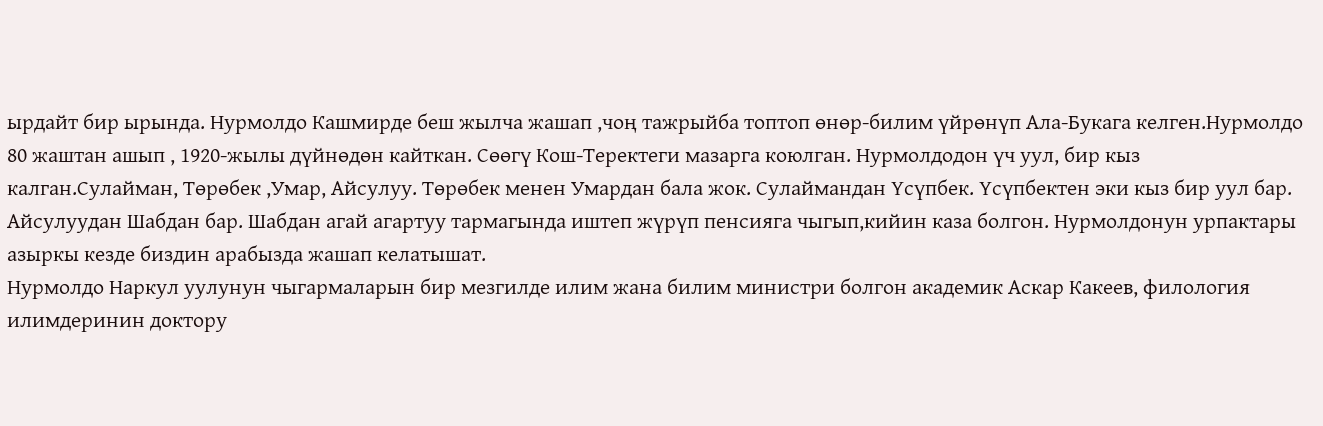ырдайт бир ырында. Нурмолдо Кашмирде беш жылча жашап ,чоң тажрыйба топтоп өнөр-билим үйрөнүп Ала-Букага келген.Нурмолдо 80 жаштан ашып , 1920-жылы дүйнөдөн кайткан. Сөөгү Кош-Теректеги мазарга коюлган. Нурмолдодон үч уул, бир кыз калган.Сулайман, Төрөбек ,Умар, Айсулуу. Төрөбек менен Умардан бала жок. Сулаймандан Үсүпбек. Үсүпбектен эки кыз бир уул бар. Айсулуудан Шабдан бар. Шабдан агай агартуу тармагында иштеп жүрүп пенсияга чыгып,кийин каза болгон. Нурмолдонун урпактары азыркы кезде биздин арабызда жашап келатышат.
Нурмолдо Наркул уулунун чыгармаларын бир мезгилде илим жана билим министри болгон академик Аскар Какеев, филология илимдеринин доктору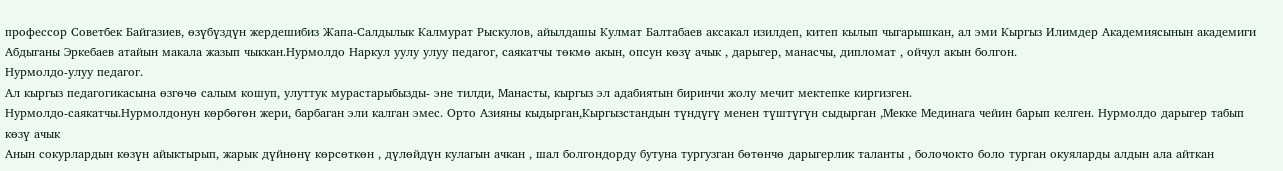профессор Советбек Байгазиев, өзүбүздүн жердешибиз Жапа-Салдылык Калмурат Рыскулов, айылдашы Кулмат Балтабаев аксакал изилдеп, китеп кылып чыгарышкан, ал эми Кыргыз Илимдер Академиясынын академиги Абдыганы Эркебаев атайын макала жазып чыккан.Нурмолдо Наркул уулу улуу педагог, саякатчы төкмө акын, опсун көзү ачык , дарыгер, манасчы, дипломат , ойчул акын болгон.
Нурмолдо-улуу педагог.
Ал кыргыз педагогикасына өзгөчө салым кошуп, улуттук мурастарыбызды- эне тилди, Манасты, кыргыз эл адабиятын биринчи жолу мечит мектепке киргизген.
Нурмолдо-саякатчы.Нурмолдонун көрбөгөн жери, барбаган эли калган эмес. Орто Азияны кыдырган,Кыргызстандын түндүгү менен түштүгүн сыдырган ,Мекке Мединага чейин барып келген. Нурмолдо дарыгер табып көзү ачык
Анын сокурлардын көзүн айыктырып, жарык дүйнөнү көрсөткөн , дүлөйдүн кулагын ачкан , шал болгондорду бутуна тургузган бөтөнчө дарыгерлик таланты , болочокто боло турган окуяларды алдын ала айткан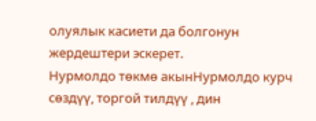олуялык касиети да болгонун жердештери эскерет.
Нурмолдо төкмө акынНурмолдо курч сөздүү, торгой тилдүү , дин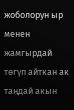жоболорун ыр менен жамгырдай төгүп айткан ак таңдай акын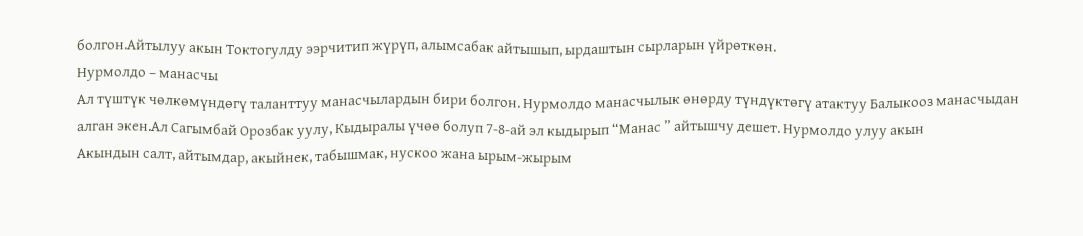болгон.Айтылуу акын Токтогулду ээрчитип жүрүп, алымсабак айтышып, ырдаштын сырларын үйрөткөн.
Нурмолдо – манасчы
Ал түштүк чөлкөмүндөгү таланттуу манасчылардын бири болгон. Нурмолдо манасчылык өнөрду түндүктөгү атактуу Балыкооз манасчыдан алган экен.Ал Сагымбай Орозбак уулу, Кыдыралы үчөө болуп 7-8-ай эл кыдырып “Манас ” айтышчу дешет. Нурмолдо улуу акын
Акындын салт, айтымдар, акыйнек, табышмак, нускоо жана ырым-жырым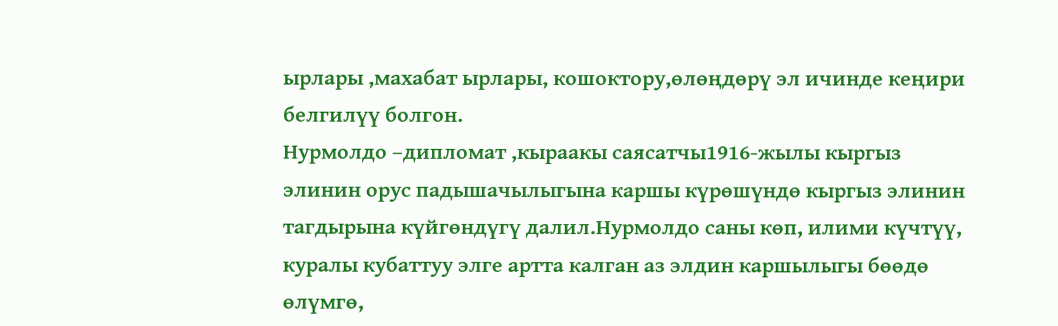ырлары ,махабат ырлары, кошоктору,өлөңдөрү эл ичинде кеңири белгилүү болгон.
Нурмолдо –дипломат ,кыраакы саясатчы1916-жылы кыргыз элинин орус падышачылыгына каршы күрөшүндө кыргыз элинин тагдырына күйгөндүгү далил.Нурмолдо саны көп, илими күчтүү, куралы кубаттуу элге артта калган аз элдин каршылыгы бөөдө өлүмгө,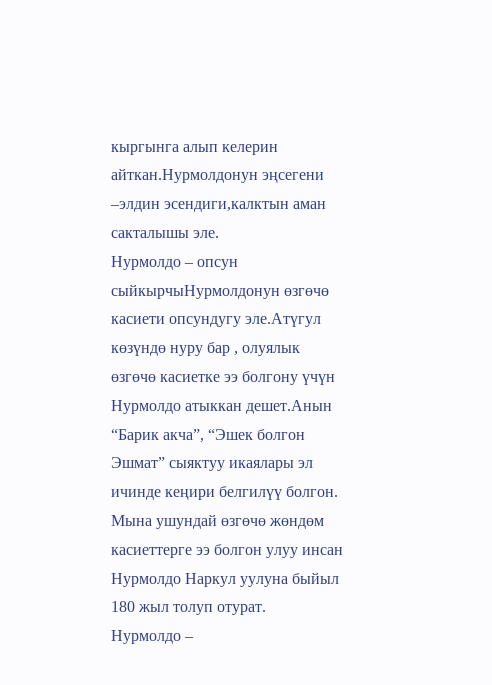кыргынга алып келерин айткан.Нурмолдонун эңсегени –элдин эсендиги,калктын аман сакталышы эле.
Нурмолдо – опсун сыйкырчыНурмолдонун өзгөчө касиети опсундугу эле.Атүгул көзүндө нуру бар , олуялык өзгөчө касиетке ээ болгону үчүн Нурмолдо атыккан дешет.Анын “Барик акча”, “Эшек болгон Эшмат” сыяктуу икаялары эл ичинде кеңири белгилүү болгон. Мына ушундай өзгөчө жөндөм касиеттерге ээ болгон улуу инсан Нурмолдо Наркул уулуна быйыл 180 жыл толуп отурат.
Нурмолдо –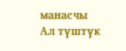манасчы
Ал түштүк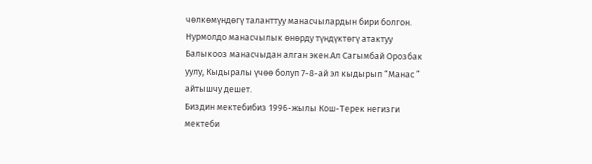чөлкөмүндөгү таланттуу манасчылардын бири болгон. Нурмолдо манасчылык өнөрду түндүктөгү атактуу Балыкооз манасчыдан алган экен.Ал Сагымбай Орозбак уулу, Кыдыралы үчөө болуп 7-8-ай эл кыдырып “Манас ” айтышчу дешет.
Биздин мектебибиз 1996-жылы Кош-Терек негизги мектеби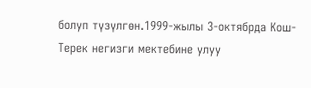болуп түзүлгөн.1999-жылы 3-октябрда Кош-Терек негизги мектебине улуу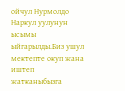ойчул Нурмолдо Наркул уулунун ысымы ыйгарылды.Биз ушул мектепте окуп жана иштеп жатканыбызга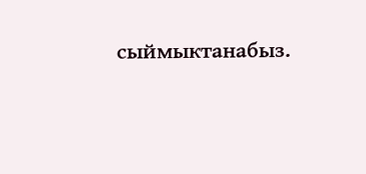сыймыктанабыз.